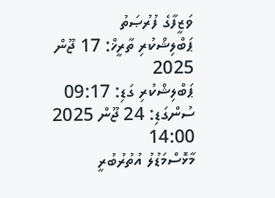ވަޒީފާގެ ފުރުޞަތު
ޕަބްލިޝްކުރި ތާރީޚް: 17 ޖޫން 2025
ޕަބްލިޝްކުރި ގަޑި: 09:17
ސުންގަޑި: 24 ޖޫން 2025 14:00
މާޅޮސްމަޑުލު އުތުރުބުރީ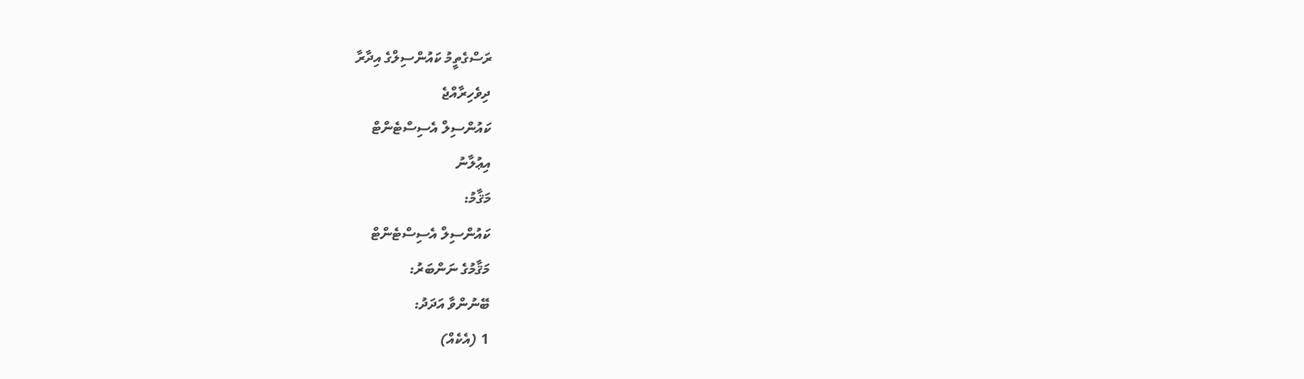ރަސްގެތީމު ކައުންސިލްގެ އިދާރާ
ދިވެހިރާއްޖެ
ކައުންސިލް އެސިސްޓެންޓް
އިޢުލާނު
މަޤާމު:
ކައުންސިލް އެސިސްޓެންޓް
މަޤާމުގެ ނަންބަރު:
ބޭނުންވާ އަދަދު:
1 (އެކެއް)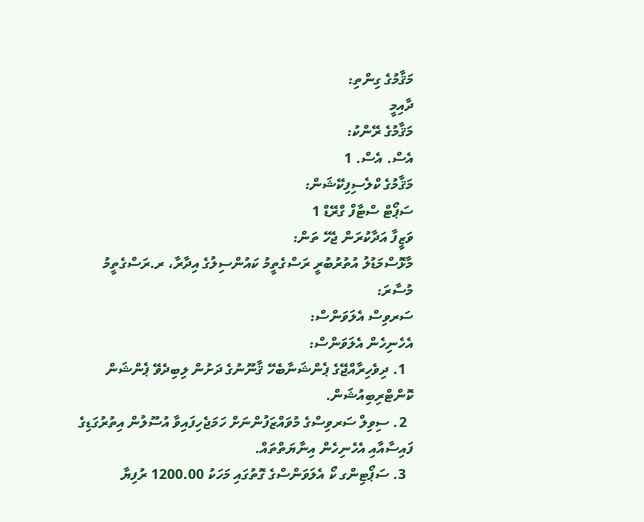މަޤާމުގެ ގިންތި:
ދާއިމީ
މަޤާމުގެ ރޭންކު:
އެސް. އެސް. 1
މަޤާމުގެ ކްލެސިފިކޭޝަން:
ސަޕޯޓް ސްޓާފް ގްރޭޑް 1
ވަޒީފާ އަދާކުރަން ޖެހޭ ތަން:
މާޅޮސްމަޑުލު އުތުރުބުރީ ރަސްގެތީމު ކައުންސިލުގެ އިދާރާ، ރ.ރަސްގެތީމު
މުސާރަ:
ސަރވިސް އެލަވަންސް:
އެހެނިހެން އެލަވަންސް:
  1. ދިވެހިރާއްޖޭގެ ޕެންޝަނާބެހޭ ޤާނޫނުގެ ދަށުން ލިބިދެވޭ ޕެންޝަން ކޮންޓްރިބިއުޝަން.
  2. ސިވިލް ސަރވިސްގެ މުވައްޒަފުންނަށް ހަމަޖެހިފައިވާ އުސޫލުން އިތުރުގަޑިގެ ފައިސާއާއި އެހެނިހެން އިނާޔަތްތައް.
  3. ސަޕޯޓިންގ ކޯ އެލަވަންސްގެ ގޮތުގައި މަހަކު 1200.00 ރުފިޔާ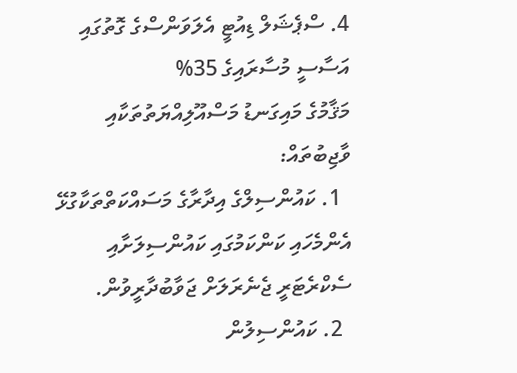4. ސްޕެޝަލް ޑިއުޓީ އެލަވަންސްގެ ގޮތުގައި އަސާސީ މުސާރައިގެ 35%
މަޤާމުގެ މައިގަނޑު މަސްއޫލިއްޔަތުތަކާއި ވާޖިބުތައް:
  1. ކައުންސިލްގެ އިދާރާގެ މަސައްކަތްތަކާގުޅޭ އެންމެހައި ކަންކަމުގައި ކައުންސިލަށާއި ސެކްރެޓަރީ ޖެނެރަލަށް ޖަވާބުދާރީވުން.
  2. ކައުންސިލުން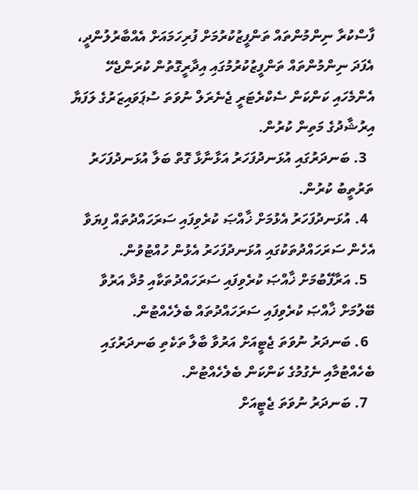ފާސްކުރާ ނިންމުންތައް ތަންފީޒުކުރުމަށް ފުރިހަމައަށް އެއްބާރުލުންދީ، އެފަދަ ނިންމުންތައް ތަންފީޒުކުރުމުގައި އިދާރީގޮތުން ކުރަންޖެހޭ އެންމެހައި ކަންކަން ސެކްރެޓަރީ ޖެނެރަލް ނުވަތަ ސުޕަވައިޒަރުގެ ލަފަޔާ އިރުޝާދުގެ މަތިން ކުރުން.
  3. ބަނދަރުގައި އުޅަނދުފަހަރު އަޅާނާޅާ ގޮތް ބަލާ އުޅަނދުފަހަރު ތަރުތީބު ކުރުން.
  4. އުޅަނދުފަހަރު އެޅުމަށް ޚާއްޞަ ކުރެވިފައި ސަރަހައްދުތައް ފިޔަވާ އެހެން ސަރަހައްދުތަކުގައި އުޅަނދުފަހަރު އެޅުން ހުއްޓުވުން.
  5. އަރާފޭބުމަށް ޚާއްޞަ ކުރެވިފައި ސަރަހައްދުތަކާއި މުދާ އަރުވާ ބޭލުމަށް ޚާއްޞަ ކުރެވިފައި ސަރަހައްދުތައް ބެލެހެއްޓުން.
  6. ބަނދަރު ނުވަތަ ޖެޓީއަށް އަރުވާ ބާލާ ތަކެތި ބަނދަރުގައި ބެހެއްޓުމާއި ނެގުމުގެ ކަންކަން ބެލެހެއްޓުން.
  7. ބަނދަރު ނުވަތަ ޖެޓީއަށް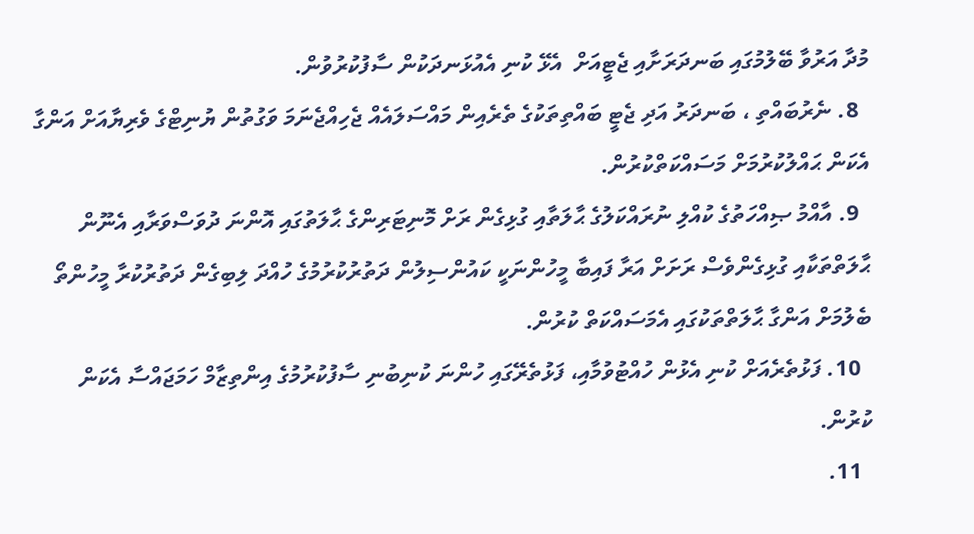މުދާ އަރުވާ ބޭލުމުގައި ބަނދަރަށާއި ޖެޓީއަށް  އެޅޭ ކުނި އެއުޅަނދަކުން ސާފުކުރުވުން.
  8. ނެރުބައްތި ، ބަނދަރު އަދި ޖެޓީ ބައްތިތަކުގެ ތެރެއިން މައްސަލައެއް ޖެހިއްޖެނަމަ ވަގުތުން ޔުނިޓްގެ ވެރިޔާއަށް އަންގާ އެކަން ޙައްލުކުރުމަށް މަސައްކަތްކުރުން.
  9. އާއްމު ޞިއްހަތުގެ ކުއްލި ނުރައްކަލުގެ ޙާލަތާއި ގުޅިގެން ރަށް މޮނިޓަރިންގެ ޙާލަތުގައި އޮންނަ ދުވަސްވަރާއި އެނޫން ޙާލަތްތަކާއި ގުޅިގެންވެސް ރަށަށް އަރާ ފައިބާ މީހުންނަކީ ކައުންސިލުން ދަތުރުކުރުމުގެ ހުއްދަ ލިބިގެން ދަތުރުކުރާ މީހުންތޯ ބެލުމަށް އަންގާ ޙާލަތްތަކުގައި އެމަސައްކަތް ކުރުން.
  10. ފަޅުތެރެއަށް ކުނި އެޅުން ހުއްޓުވުމާއި، ފަޅުތެރޭގައި ހުންނަ ކުނިބުނި ސާފުކުރުމުގެ އިންތިޒާމް ހަމަޖައްސާ އެކަން ކުރުން.
  11.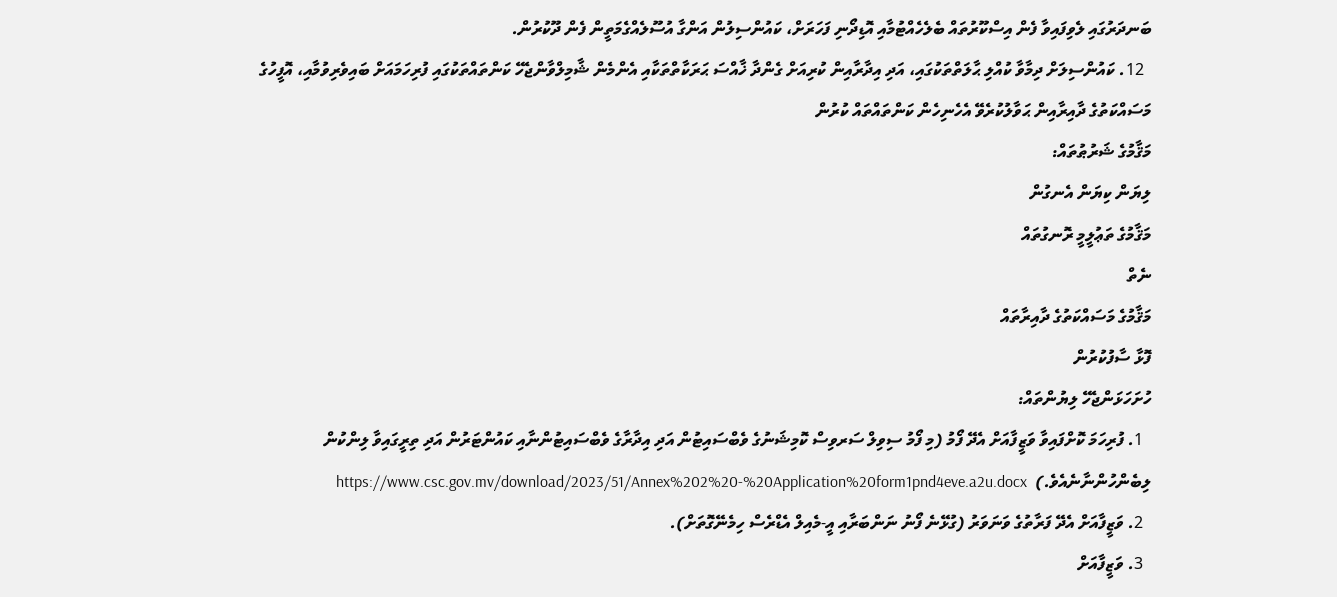ބަނދަރުގައި ލެވިފައިވާ ފެން އިސްކޫރުތައް ބެލެހެއްޓުމާއި އޮޑިދޯނި ފަހަރަށް، ކައުންސިލުން އަންގާ އުސޫލެއްގެމަތީން ފެން ދޫކުރުން.
  12. ކައުންސިލަށް ދިމާވާ ކުއްލި ޙާލަތްތަކުގައި، އަދި އިދާރާއިން ކުރިއަށް ގެންދާ ޚާއްސަ ޙަރަކާތްތަކާއި އެންމެން ޝާމިލްވާންޖެހޭ ކަންތައްތަކުގައި ފުރިހަމައަށް ބައިވެރިވުމާއި، އޮފީހުގެ މަސައްކަތުގެ ދާއިރާއިން ޙަވާލުކުރެވޭ އެހެނިހެން ކަންތައްތައް ކުރުން
މަޤާމުގެ ޝަރުޠުތައް:
ލިޔަން ކިޔަން އެނގުން
މަޤާމުގެ ތަޢުލީމީ ރޮނގުތައް
ނެތް
މަޤާމުގެ މަސައްކަތުގެ ދާއިރާތައް
ފޮޅާ ސާފުކުރުން
ހުށަހަޅަންޖެހޭ ލިޔުންތައް:
  1. ފުރިހަމަ ކޮށްފައިވާ ވަޒީފާއަށް އެދޭ ފޯމު (މި ފޯމު ސިވިލް ސަރވިސް ކޮމިޝަނުގެ ވެބްސައިޓުން އަދި އިދާރާގެ ވެބްސައިޓުންނާއި ކައުންޓަރުން އަދި ތިރީގައިވާ ލިންކުން ލިބެންހުންނާނެއެވެ.)  https://www.csc.gov.mv/download/2023/51/Annex%202%20-%20Application%20form1pnd4eve.a2u.docx
  2. ވަޒީފާއަށް އެދޭ ފަރާތުގެ ވަނަވަރު (ގުޅޭނެ ފޯނު ނަންބަރާއި އީ-މެއިލް އެޑްރެސް ހިމެނޭގޮތަށް).
  3. ވަޒީފާއަށް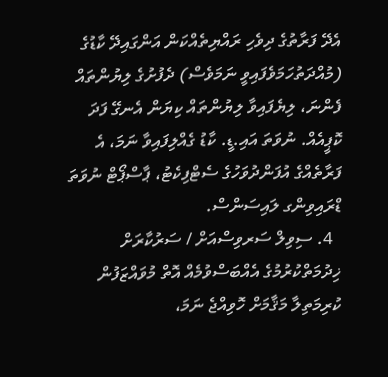އެދޭ ފަރާތުގެ ދިވެހި ރައްޔިތެއްކަން އަންގައިދޭ ކާޑުގެ (މުއްދަތުހަމަވެފައިވީ ނަމަވެސް) ދެފުށުގެ ލިޔުންތައް ފެންނަ، ލިޔެފައިވާ ލިޔުންތައް ކިޔަން އެނގޭ ފަދަ ކޮޕީއެއް. ނުވަތަ އައި.ޑީ. ކާޑު ގެއްލިފައިވާ ނަމަ، އެ ފަރާތެއްގެ އުފަންދުވަހުގެ ސެޓްފިކެޓު، ޕާސްޕޯޓް ނުވަތަ ޑްރައިވިންގ ލައިސަންސް.
  4. ސިވިލް ސަރވިސްއަށް / ސަރުކާރަށް ޚިދުމަތްކުރުމުގެ އެއްބަސްވުމެއް އޮތް މުވައްޒަފުން ކުރިމަތިލާ މަޤާމަށް ހޮވިއްޖެ ނަމަ،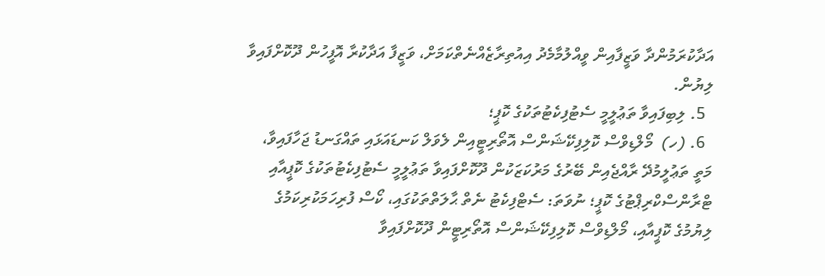އަދާކުރަމުންދާ ވަޒީފާއިން ވީއްލުމާމެދު އިއުތިރާޒެއްނެތްކަމަށް، ވަޒީފާ އަދާކުރާ އޮފީހުން ދޫކޮށްފައިވާ ލިޔުން.
  5. ލިބިފައިވާ ތަޢުލީމީ ސެޓުފިކެޓުތަކުގެ ކޮޕީ؛
  6. (ހ)  މޯލްޑިވްސް ކޮލިފިކޭޝަންސް އޮތޯރިޓީއިން ލެވަލް ކަނޑައަޅައި ތައްގަނޑު ޖަހާފައިވާ، މަތީ ތަޢުލީމުދޭ ރާއްޖެއިން ބޭރުގެ މަރުކަޒަކުން ދޫކޮށްފައިވާ ތަޢުލީމީ ސެޓުފިކެޓުތަކުގެ ކޮޕީއާއި ޓްރާންސްކްރިޕްޓުގެ ކޮޕީ؛ ނުވަތަ: ސެޓްފިކެޓު ނެތް ޙާލަތްތަކުގައި، ކޯސް ފުރިހަމަކުރިކަމުގެ ލިޔުމުގެ ކޮޕީއާއި، މޯލްޑިވްސް ކޮލިފިކޭޝަންސް އޮތޯރިޓީން ދޫކޮށްފައިވާ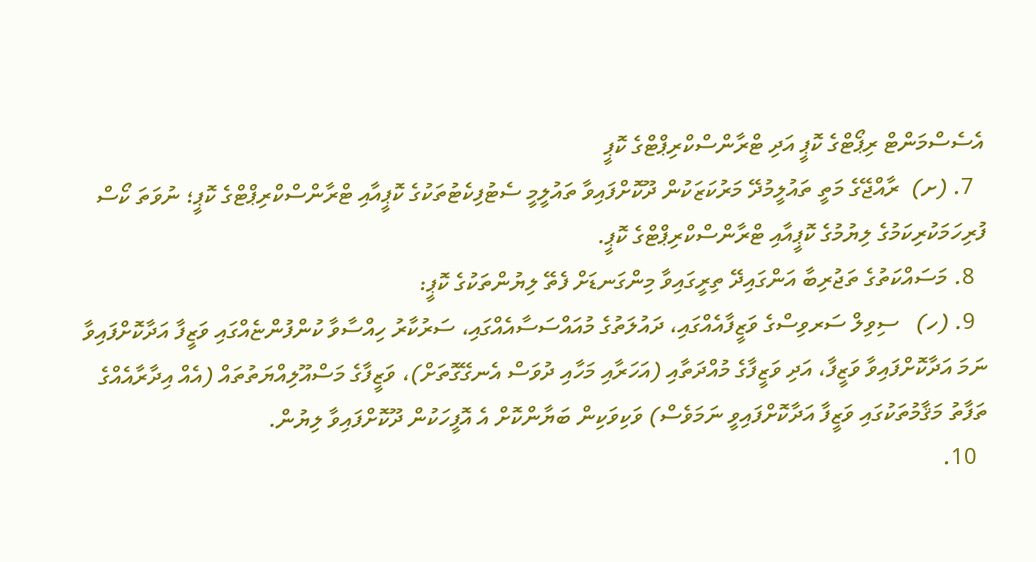އެސެސްމަންޓް ރިޕޯޓްގެ ކޮޕީ އަދި ޓްރާންސްކްރިޕްޓްގެ ކޮޕީ
  7. (ށ)  ރާއްޖޭގެ މަތީ ތައުލީމުދޭ މަރުކަޒަކުން ދޫކޮށްފައިވާ ތައުލީމީ ސެޓުފިކެޓުތަކުގެ ކޮޕީއާއި ޓްރާންސްކްރިޕްޓްގެ ކޮޕީ؛ ނުވަތަ ކޯސް ފުރިހަމަކުރިކަމުގެ ލިޔުމުގެ ކޮޕީއާއި ޓްރާންސްކްރިޕްޓްގެ ކޮޕީ.
  8. މަސައްކަތުގެ ތަޖުރިބާ އަންގައިދޭ ތިރީގައިވާ މިންގަނޑަށް ފެތޭ ލިޔުންތަކުގެ ކޮޕީ:
  9. (ހ)   ސިވިލް ސަރވިސްގެ ވަޒީފާއެއްގައި، ދައުލަތުގެ މުއައްސަސާއެއްގައި، ސަރުކާރު ހިއްސާވާ ކުންފުންޏެއްގައި ވަޒީފާ އަދާކޮށްފައިވާ ނަމަ އަދާކޮށްފައިވާ ވަޒީފާ، އަދި ވަޒީފާގެ މުއްދަތާއި (އަހަރާއި މަހާއި ދުވަސް އެނގޭގޮތަށް)، ވަޒީފާގެ މަސްއޫލިއްޔަތުތައް (އެއް އިދާރާއެއްގެ ތަފާތު މަޤާމުތަކުގައި ވަޒީފާ އަދާކޮށްފައިވީ ނަމަވެސް) ވަކިވަކިން ބަޔާންކޮށް އެ އޮފީހަކުން ދޫކޮށްފައިވާ ލިޔުން.
  10.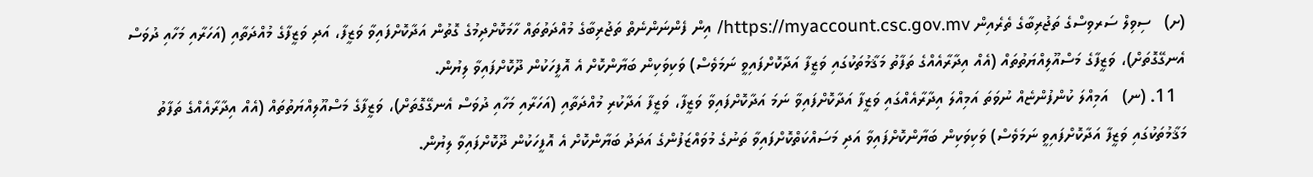(ށ)   ސިވިލް ސަރވިސްގެ ތަޖުރިބާގެ ތެރެއިން https://myaccount.csc.gov.mv/ އިން ފެންނަންނެތް ތަޖުރިބާގެ މުއްދަތުތައް ހާމަކޮށްދިމުގެ ގޮތުން އަދާކޮށްފައިވާ ވަޒީފާ، އަދި ވަޒީފާގެ މުއްދަތާއި (އަހަރާއި މަހާއި ދުވަސް އެނގޭގޮތަށް)، ވަޒީފާގެ މަސްއޫލިއްޔަތުތައް (އެއް އިދާރާއެއްގެ ތަފާތު މަޤާމުތަކުގައި ވަޒީފާ އަދާކޮށްފައިވީ ނަމަވެސް) ވަކިވަކިން ބަޔާންކޮށް އެ އޮފީހަކުން ދޫކޮށްފައިވާ ލިޔުން.
  11. (ނ)   އަމިއްލަ ކުންފުންޏެއް ނުވަތަ އަމިއްލަ އިދާރާއެއްގައި ވަޒީފާ އަދާކޮށްފައިވާ ނަމަ އަދާކޮށްފައިވާ ވަޒީފާ، ވަޒީފާ އަދާކުރި މުއްދަތާއި (އަހަރާއި މަހާއި ދުވަސް އެނގޭގޮތަށް)، ވަޒީފާގެ މަސްއޫލިއްޔަތުތައް (އެއް އިދާރާއެއްގެ ތަފާތު މަޤާމުތަކުގައި ވަޒީފާ އަދާކޮށްފައިވީ ނަމަވެސް) ވަކިވަކިން ބަޔާންކޮށްފައިވާ އަދި މަސައްކަތްކޮށްފައިވާ ތަނުގެ މުވައްޒަފުންގެ އަދަދު ބަޔާންކޮށް އެ އޮފީހަކުން ދޫކޮށްފައިވާ ލިޔުން.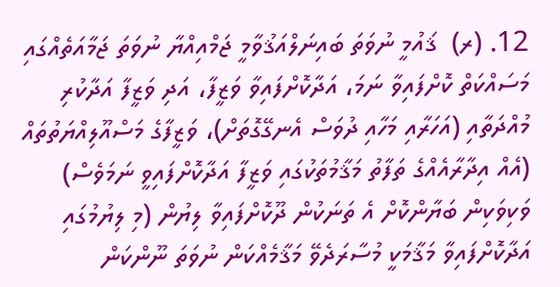12. (ރ)  ޤައުމީ ނުވަތަ ބައިނަލްއަޤުވާމީ ޖަމްއިއްޔާ ނުވަތަ ޖަމާއަތެއްގައި މަސައްކަތް ކޮށްފައިވާ ނަމަ، އަދާކޮށްފައިވާ ވަޒީފާ، އަދި ވަޒީފާ އަދާކުރި މުއްދަތާއި (އަހަރާއި މަހާއި ދުވަސް އެނގޭގޮތަށް)، ވަޒީފާގެ މަސްއޫލިއްޔަތުތައް (އެއް އިދާރާއެއްގެ ތަފާތު މަޤާމުތަކުގައި ވަޒީފާ އަދާކޮށްފައިވީ ނަމަވެސް) ވަކިވަކިން ބަޔާންކޮށް އެ ތަނަކުން ދޫކޮށްފައިވާ ލިޔުން (މި ލިޔުމުގައި އަދާކޮށްފައިވާ މަޤާމަކީ މުސާރަދެވޭ މަޤާމެއްކަން ނުވަތަ ނޫންކަން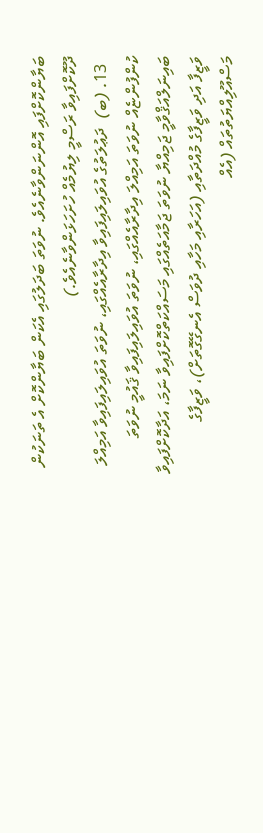ބަޔާންކޮށްފައި އޮންނަންވާނެއެވެ. ނުވަތަ ބަދަލުގައި އެކަން ބަޔާންކޮށް އެ ތަނަކުން ދޫކޮށްފައިވާ ރަސްމީ ލިޔުމެއް ހުށަހަޅަންވާނެއެވެ.)
  13. (ބ)  ދަޢުލަތުގެ އުވައިލައިފައިވާ އިދާރާއެއްގައި، ނުވަތަ އުވައިލައިފައިވާ އަމިއްލަ ކުންފުންޏެއް ނުވަތަ އަމިއްލަ އިދާރާއެއްގައި، ނުވަތަ އުވައިލައިފައިވާ ޤައުމީ ނުވަތަ ބައިނަލްއަޤްވާމީ ޖަމިއްޔާ ނުވަތަ ޖަމާއަތެއްގައި މަސައްކަތްކޮށްފައިވާ ނަމަ، އަދާކޮށްފައިވާ ވަޒީފާ އަދި ވަޒީފާގެ މުއްދަތާއި (އަހަރާއި މަހާއި ދުވަސް އެނގޭގޮތަށް)، ވަޒީފާގެ މަސްއޫލިއްޔަތުތައް (އެއް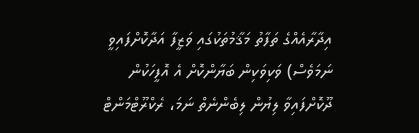އިދާރާއެއްގެ ތަފާތު މަޤާމުތަކުގައި ވަޒީފާ އަދާކޮށްފައިވީ ނަމަވެސް) ވަކިވަކިން ބަޔާންކޮށް އެ އޮފީހަކުން ދޫކޮށްފައިވާ ލިޔުން ލިބެންނެތް ނަމަ، ރެކްރޫޓްމަންޓް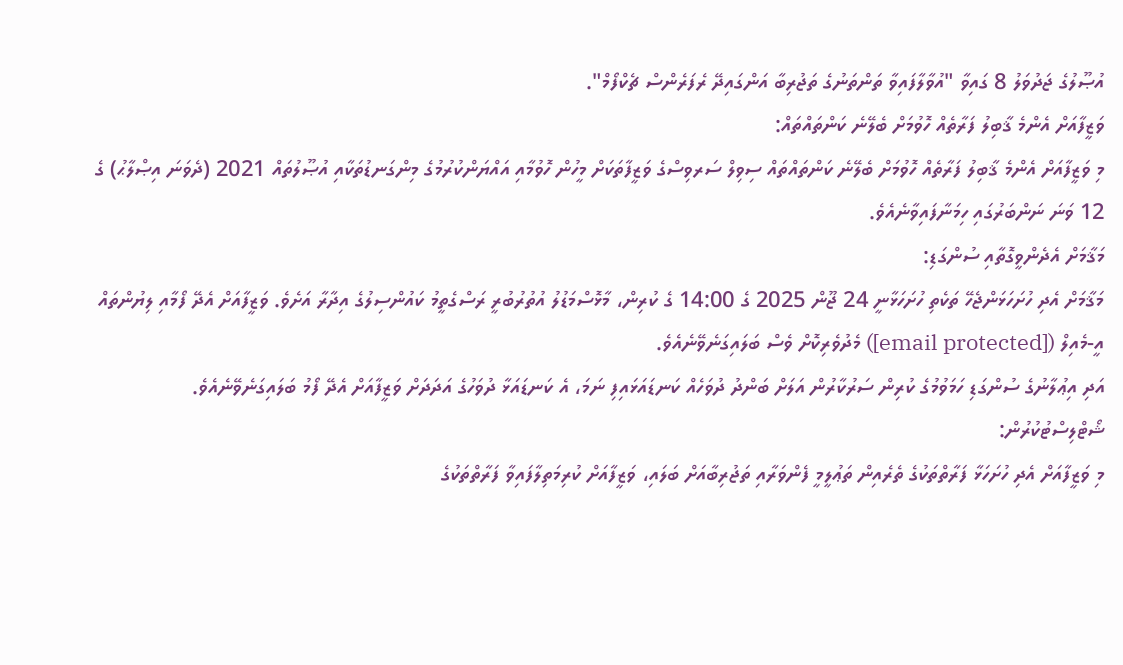އުޞޫލުގެ ޖަދުވަލު 8 ގައިވާ "އުވާލާފައިވާ ތަންތަނުގެ ތަޖުރިބާ އަންގައިދޭ ރެފަރެންސް ޗެކްފޯމް".
ވަޒީފާއަށް އެންމެ ޤާބިލު ފަރާތެއް ހޮވުމަށް ބެލޭނެ ކަންތައްތައް:
މި ވަޒީފާއަށް އެންމެ ޤާބިލު ފަރާތެއް ހޮވުމަށް ބެލޭނެ ކަންތައްތައް ސިވިލް ސަރވިސްގެ ވަޒީފާތަކަށް މީހުން ހޮވުމާއި އައްޔަންކުރުމުގެ މިންގަނޑުތަކާއި އުޞޫލުތައް 2021 (ދެވަނަ އިޞްލާޙު) ގެ 12 ވަނަ ނަންބަރުގައި ހިމަނާފައިވާނެއެވެ.
މަޤާމަށް އެދެންވީގޮތާއި ސުންގަޑި:
މަޤާމަށް އެދި ހުށަހަޅަންޖެހޭ ތަކެތި ހުށަހަޅާނީ 24 ޖޫން 2025 ގެ 14:00 ގެ ކުރިން، މާޅޮސްމަޑުލު އުތުރުބުރީ ރަސްގެތީމު ކައުންސިލުގެ އިދާރާ އަށެވެ. ވަޒީފާއަށް އެދޭ ފޯމާއި ލިޔުންތައް އީ-މެއިލް ([email protected]) މެދުވެރިކޮށް ވެސް ބަލައިގަނެވޭނެއެވެ.
އަދި އިޢުލާނުގެ ސުންގަޑި ހަމަވުމުގެ ކުރިން ސަރުކާރުން އަލަށް ބަންދު ދުވަހެއް ކަނޑައަޅައިފި ނަމަ، އެ ކަނޑައަޅާ ދުވަހުގެ އަދަދަށް ވަޒީފާއަށް އެދޭ ފޯމު ބަލައިގަނެވޭނެއެވެ.
ޝޯޓްލިސްޓުކުރުން:
މި ވަޒީފާއަށް އެދި ހުށަހަޅާ ފަރާތްތަކުގެ ތެރެއިން ތަޢުލީމީ ފެންވަރާއި ތަޖުރިބާއަށް ބަލައި، ވަޒީފާއަށް ކުރިމަތިލާފައިވާ ފަރާތްތަކުގެ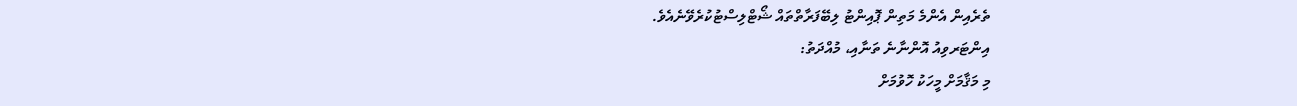ތެރެއިން އެންމެ މަތިން ޕޮއިންޓު ލިބޭފަރާތްތައް ޝޯޓްލިސްޓުކުރެވޭނެއެވެ.
އިންޓަރވިއު އޮންނާނެ ތަނާއި، މުއްދަތު:
މި މަޤާމަށް މީހަކު ހޮވުމަށް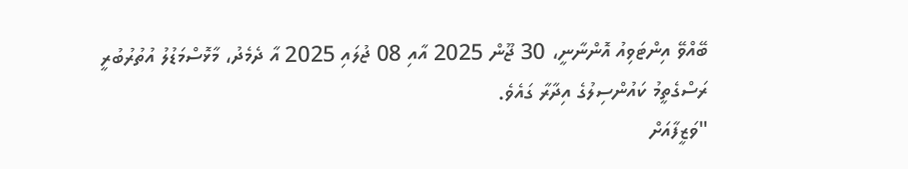ބޭއްވޭ އިންޓަވިއު އޮންނާނީ، 30 ޖޫން 2025 އާއި 08 ޖުލައި 2025 އާ ދެމެދު، މާޅޮސްމަޑުލު އުތުރުބުރީ ރަސްގެތީމު ކައުންސިލުގެ އިދާރާ ގައެވެ.
"ވަޒީފާއަށް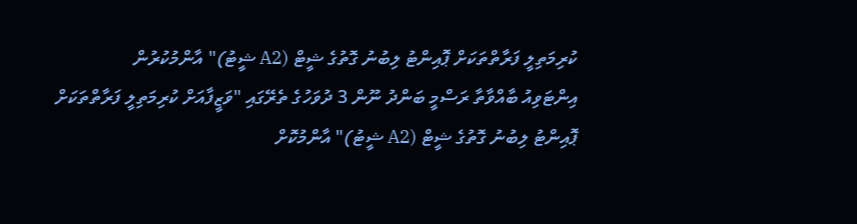ކުރިމަތިލީ ފަރާތްތަކަށް ޕޮއިންޓު ލިބުނު ގޮތުގެ ޝީޓް (A2 ޝީޓު)" އާންމުކުރުން
އިންޓަވިއު ބާއްވާތާ ރަސްމީ ބަންދު ނޫން 3 ދުވަހުގެ ތެރޭގައި "ވަޒީފާއަށް ކުރިމަތިލީ ފަރާތްތަކަށް ޕޮއިންޓު ލިބުނު ގޮތުގެ ޝީޓް (A2 ޝީޓު)" އާންމުކޮށް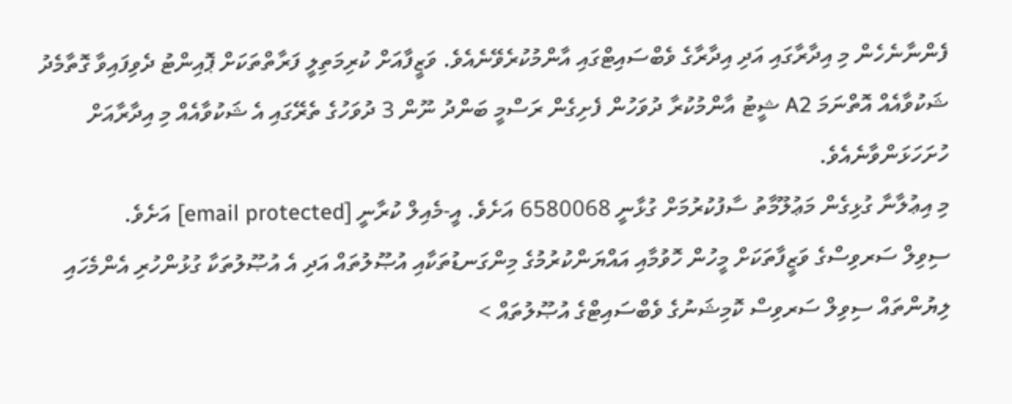ފެންނާނެހެން މި އިދާރާގައި އަދި އިދާރާގެ ވެބްސައިޓްގައި އާންމުކުރެވޭނެއެވެ. ވަޒީފާއަށް ކުރިމަތިލީ ފަރާތްތަކަށް ޕޮއިންޓު ދެވިފައިވާ ގޮތާމެދު ޝަކުވާއެއް އޮތްނަމަ A2 ޝީޓު އާންމުކުރާ ދުވަހުން ފެށިގެން ރަސްމީ ބަންދު ނޫން 3 ދުވަހުގެ ތެރޭގައި އެ ޝަކުވާއެއް މި އިދާރާއަށް ހުށަހަޅަންވާނެއެވެ.
މި އިޢުލާނާ ގުޅިގެން މަޢުލޫމާތު ސާފުކުރުމަށް ގުޅާނީ 6580068 އަށެވެ. އީ-މެއިލް ކުރާނީ [email protected] އަށެވެ.
ސިވިލް ސަރވިސްގެ ވަޒީފާތަކަށް މީހުން ހޮވުމާއި އައްޔަންކުރުމުގެ މިންގަނޑުތަކާއި އުޞޫލުތައް އަދި އެ އުޞޫލުތަކާ ގުޅުންހުރި އެންމެހައި ލިޔުންތައް ސިވިލް ސަރވިސް ކޮމިޝަނުގެ ވެބްސައިޓްގެ އުޞޫލުތައް >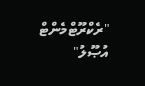"ރެކްރޫޓްމެންޓް އުޞޫލު"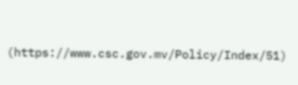(https://www.csc.gov.mv/Policy/Index/51)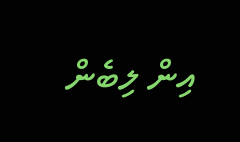އިން ލިބެން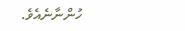ހުންނާނެއެވެ.